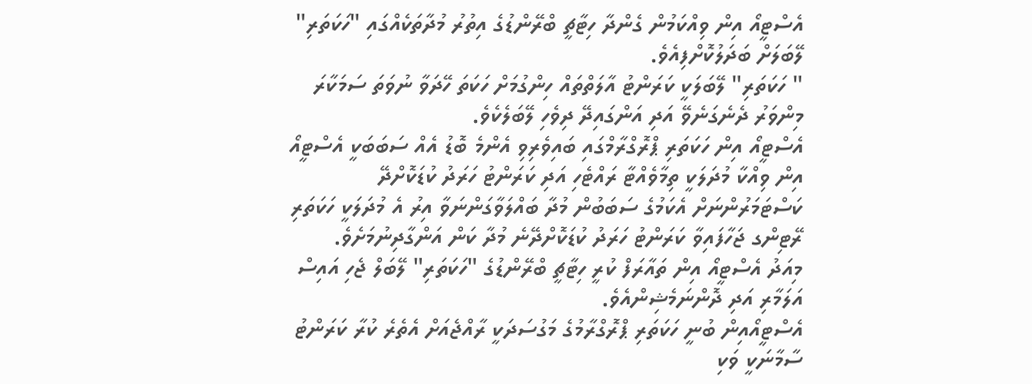އެސްޓީއޯ އިން ވިއްކަމުން ގެންދާ ހިޓާޗީ ބްރޭންޑުގެ އިތުރު މުދާތަކެއްގައި "ހަކަތަރި" ލޭބަލަށް ބަދަލުކޮށްފިއެވެ.
" ހަކަތަރި" ލޭބަލަކީ ކަރަންޓު އާލަތްތައް ހިންގުމަށް ހަކަތަ ހޭދަވާ ނުވަތަ ސަމަކާރަ މިންވަރު ދެނެގަނެވޭ އަދި އަންގައިދޭ ދިވެހި ލޭބަލެކެވެ.
އެސްޓީއޯ އިން ހަކަތަރި ޕްރޮގްރާމްގައި ބައިވެރިވި އެންމެ ބޮޑު އެއް ސަބަބަކީ އެސްޓީއޯ އިން ވިއްކާ މުދަލަކީ ތިމާވެއްޓާ ރައްޓެހި އަދި ކަރަންޓު ހަރަދު ކުޑަކޮށްދޭ ކަސްޓަމަރުންނަށް އެކަމުގެ ސަބަބުން މުދާ ބައްލަވާގަންނަވާ އިރު އެ މުދަލަކީ ހަކަތަރި ރޭޓިންގ ޖަހާފައިވާ ކަރަންޓު ހަރަދު ކުޑަކޮށްދޭނެ މުދާ ކަން އަންގާދިނުމަށެވެ.
މިއަދު އެސްޓީއޯ އިން ތައާރަފް ކުރީ ހިޓާޗީ ބްރޭންޑުގެ "ހަކަތަރި" ލޭބަލް ޖެހި އައިސް އަލަމާރި އަދި ދޮންނަމެޝިންއެވެ.
އެސްޓީއޯއިން ބުނީ ހަކަތަރި ޕްރޮގްރާމުގެ މަގުސަދަކީ ރާއްޖެއަށް އެތެރެ ކުރާ ކަރަންޓު ސާމާނަކީ ވަކި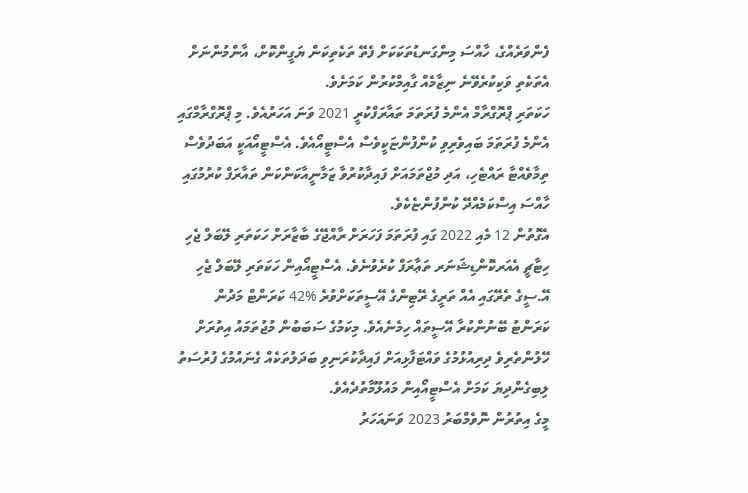ފެންވަރެއްގެ، ހާއްސަ މިންގަނޑުތަކަކަށް ފެތޭ ތަކެތިކަން ޔަގީންކޮށް، އާންމުންނަށް އެތަކެތި ވަކިކުރެވޭނެ ނިޒާމެއް ގާއިމްކުރުން ކަމަށެވެ.
ހަކަތަރި ޕްރޮގްރާމް އެންމެ ފުރަތަމަ ތައާރަފްކުރީ 2021 ވަނަ އަހަރުއެވެ. މި ޕްރޮގްރާމްގައި އެންމެ ފުރަތަމަ ބައިވެރިވި ކުންފުންޏަކީވެސް އެސްޓީއޯއެވެ. އެސްޓީއޯއަކީ އަބަދުވެސް ތިމާވެއްޓާ ރައްޓެހި، އަދި މުޖްތަމައަށް ފައިދާކުރުވާ ޒަމާނީއާކަންކަން ތައާރަފް ކުރުމުގައި ހާއްސަ އިސްކަމެއްދޭ ކުންފުންޏެކެވެ.
އެގޮތުން 12 މެއި 2022 ގައި ފުރަތަމަ ފަހަރަށް ރާއްޖޭގެ ބާޒާރަށް ހަކަތަރި ލޭބަލް ޖެހި ހިޓާޗީ އެއަރކޮންޑިޝަނަރ ތަޢާރަފް ކުރެވުނެވެ. އެސްޓީއޯއިން ހަކަތަރި ލޭބަލް ޖެހި އޭ.ސީގެ ތެރޭގައި އެއް ތަރީގެ ރޭޓިންގެ އޭސީތަކަށްވުރެ %42 ކަރަންޓް މަދުން ކަރަންޓު ބޭނުންކުރާ އޭސީތައް ހިމެނެއެވެ. މިކަމުގެ ސަބަބުން މުޖުތަމައު އިތުރަށް ހޭލުންތެރިވެ ދިރިއުޅުމުގެ ވައްޓަފާޅިއަށް ފައިދާކުރަނިވި ބަދަލުތަކެއް ގެނައުމުގެ ފުރުސަތު ލިބިގެންދިޔަ ކަމަށް އެސްޓީއޯއިން މައުލޫމާތުދެއެވެ.
މީގެ އިތުރުން ނޮވެމްބަރު 2023 ވަނައަހަރު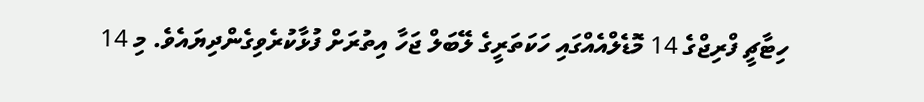ހިޓާޗީ ފްރިޖްގެ 14 މޮޑެލްއެއްގައި ހަކަތަރީގެ ލޭބަލް ޖަހާ އިތުރަށް ފުޅާކުރެވިގެންދިޔައެވެ. މި 14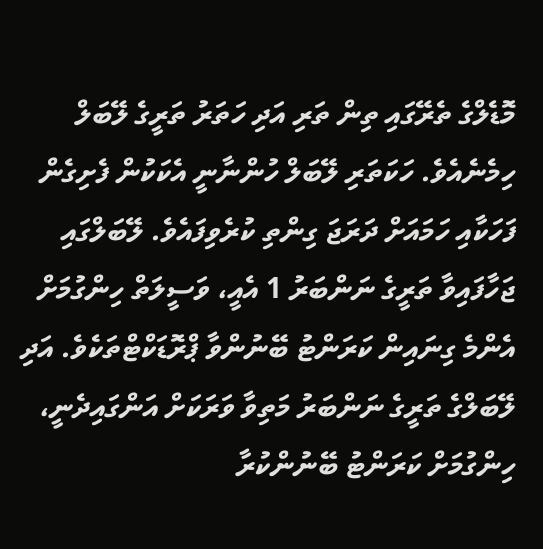މޮޑެލްގެ ތެރޭގައި ތިން ތަރި އަދި ހަތަރު ތަރީގެ ލޭބަލް ހިމެނެއެވެ. ހަކަތަރި ލޭބަލް ހުންނާނީ އެކަކުން ފެށިގެން ފަހަކާއި ހަމައަށް ދަރަޖަ ގިންތި ކުރެވިފައެވެ. ލޭބަލްގައި ޖަހާފައިވާ ތަރީގެ ނަންބަރު 1 އެއީ، ވަސީލަތް ހިންގުމަށް އެންމެ ގިނައިން ކަރަންޓު ބޭނުންވާ ޕްރޮޑަކްޓްތަކެވެ. އަދި ލޭބަލްގެ ތަރީގެ ނަންބަރު މަތިވާ ވަރަކަށް އަންގައިދެނީ، ހިންގުމަށް ކަރަންޓު ބޭނުންކުރާ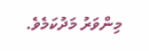މިންވަރު މަދުކަމެވެ.